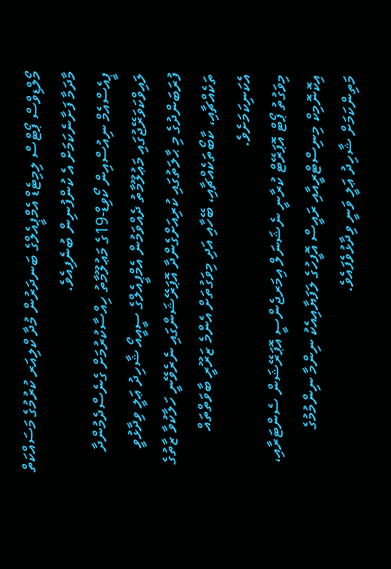މޯލްޑިވްސް ޕޯޓްސް ލިމިޓެޑް އެމްޕީއެލްގެ ބަނދަރުން މުދާ ކްލިއަރ ކުރުމުގެ މަސައްކަތް މާދަމާ ފަށާނެކަމަށް އެ ކުންފުނިން ބުނެފިއެވެ.
ޕީއެސްއެމް ނިއުސްއިން ކޯވިޑް-19ގެ މަޢުލޫމާތު ހިއްސާކުރުމަށް ގެނެސްދެމުންދާ ލައިވްކަވަރޭޖުގައި މަޢުލޫމާތު ދެއްވަމުން އެމްޕީއެލްގެ ސީއީއޯ ޝާހިދު ޢަލީ ވިދާޅުވީ ފުރަބަންދުގެ މި ޙާލަތުގައި ކުރިއަށްގެންދާ އޮޕަރޭޝަންގައި ނެރެވޭނީ ހަލާކުވާ ޒާތުގެ ތަކެއްޗާއި، ކާބޯތަކެއްޗާއި، ބޭހާއި އަދި މިވަގުތަށް އެންމެ ޒަރޫރީ ބާވަތްތައް އެކަނިކަމަށެވެ.
މިވަގުތު ޕޯޓް އޮޕަރޭޓް ކުރާނީ ނެޝަނަލް އިމަރޖެންސީ އޮޕަރޭޝަން ސެންޓަރާއި، އިކޮނޮމިކް މިނިސްޓްރީއާއި ރައީސް އޮފީހުގެ ލަފަޔާއިއެކު ނިންމާ ނިންމުމުގެ މަތިންކަމަށް ޝާހިދު ޢަލީ ވަނީ ވިދާޅުވެފައެވެ.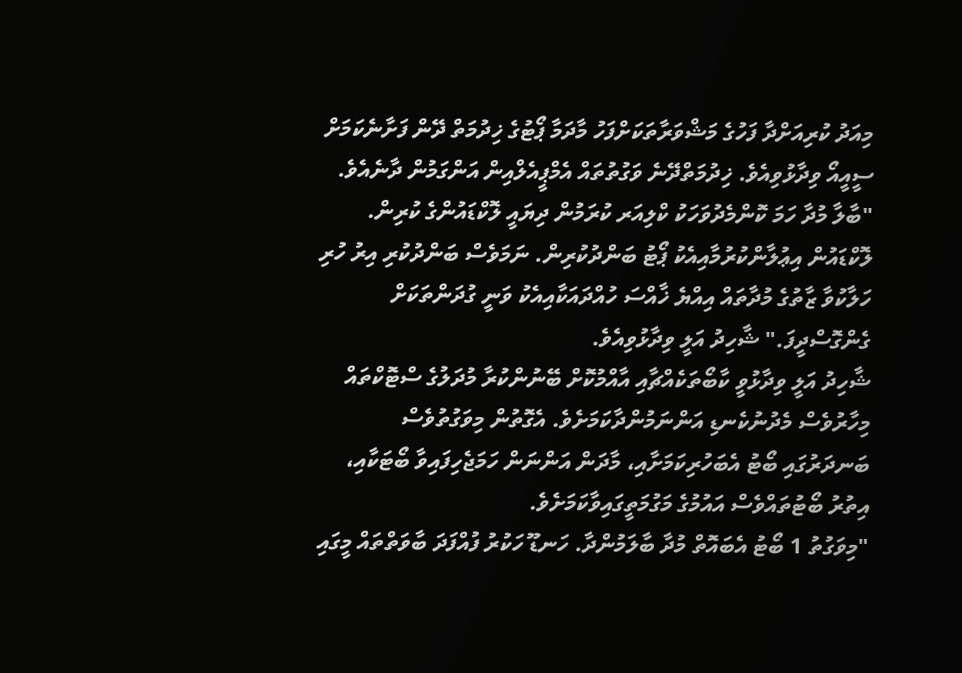މިއަދު ކުރިއަށްދާ ފަހުގެ މަޝްވަރާތަކަށްފަހު މާދަމާ ޕޯޓުގެ ޚިދުމަތް ދޭން ފަށާނެކަމަށް ސީއީއޯ ވިދާޅުވިއެވެ. ޚިދުމަތްދޭނެ ވަގުތުތައް އެމްޕީއެލްއިން އަންގަމުން ދާނެއެވެ.
"ބާލާ މުދާ ހަމަ ކޮންމެދުވަހަކު ކްލިއަރ ކުރަމުން ދިޔައީ ލޮކްޑައުންގެ ކުރިން. ލޮކްޑައުން އިޢުލާންކުރުމާއިއެކު ޕޯޓު ބަންދުކުރިން. ނަމަވެސް ބަންދުކުރި އިރު ހުރި ހަލާކުވާ ޒާތުގެ މުދާތައް އިއްޔެ ޚާއްސަ ހުއްދައަކާއިއެކު ވަނީ ގުދަންތަކަށް ގެންގޮސްދީފަ." ޝާހިދު އަލީ ވިދާޅުވިއެވެ.
ޝާހިދު އަލީ ވިދާޅުވީ ކާބޯތަކެއްޗާއި އާއްމުކޮށް ބޭނުންކުރާ މުދަލުގެ ސްޓޮކްތައް މިހާރުވެސް މެދުނުކެނޑި އަންނަމުންދާކަމަށެވެ. އެގޮތުން މިވަގުތުވެސް ބަނދަރުގައި ބޯޓު އެބަހުރިކަމަށާއި، މާދަން އަންނަން ހަމަޖެހިފައިވާ ބޯޓަކާއި، އިތުރު ބޯޓުތައްވެސް އައުމުގެ މަގުމަތީގައިވާކަމަށެވެ.
"މިވަގުތު 1 ބޯޓު އެބައޮތް މުދާ ބާލަމުންދާ. ހަނޑޫ ހަކުރު ފުއްފަދަ ބާވަތްތައް މީގައި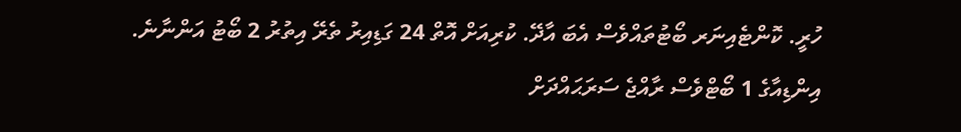ހުރީ. ކޮންޓެއިނަރ ބޯޓުތައްވެސް އެބަ އާދޭ. ކުރިއަށް އޮތް 24 ގަޑިއިރު ތެރޭ އިތުރު 2 ބޯޓު އަންނާނެ. އިންޑިއާގެ 1 ބޯޓްވެސް ރާއްޖެ ސަރަޙައްދަށް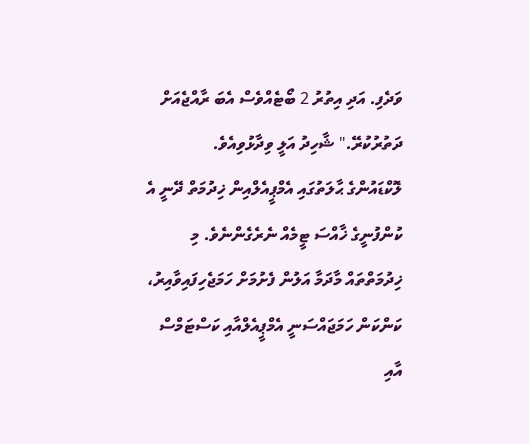ވަދެފި. އަދި އިތުރު 2 ބޯޓެއްވެސް އެބަ ރާއްޖެއަށް ދަތުރުކުރޭ." ޝާހިދު އަލީ ވިދާޅުވިއެވެ.
ލޮކްޑައުންގެ ޙާލަތުގައި އެމްޕީއެލްއިން ޚިދުމަތް ދޭނީ އެ ކުންފުނީގެ ޚާއްސަ ޓީމެއް ނެރެގެންނެވެ. މި ޚިދުމަތްތައް މާދަމާ އަލުން ފެށުމަށް ހަމަޖެހިފައިވާއިރު، ކަންކަން ހަމަޖައްސަނީ އެމްޕީއެލްއާއި ކަސްޓަމްސް އާއި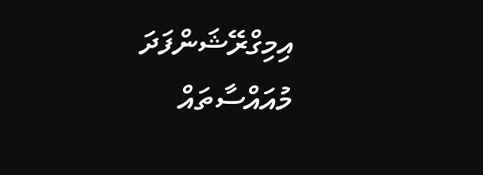އިމިގްރޭޝަންފަދަ މުއައްސާތައް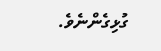ގުޅިގެންނެވެ.